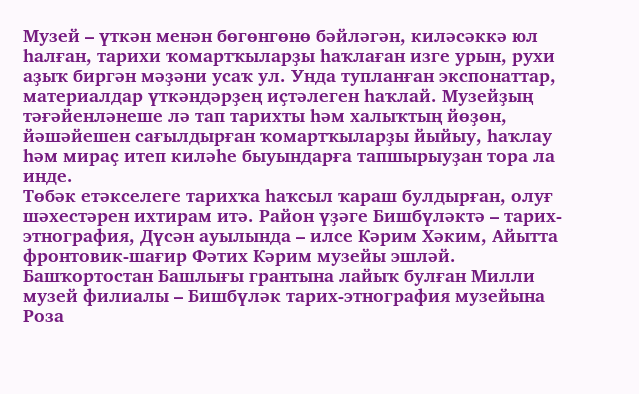Музей – үткән менән бөгөнгөнө бәйләгән, киләсәккә юл һалған, тарихи ҡомартҡыларҙы һаҡлаған изге урын, рухи аҙыҡ биргән мәҙәни усаҡ ул. Унда тупланған экспонаттар, материалдар үткәндәрҙең иҫтәлеген һаҡлай. Музейҙың тәғәйенләнеше лә тап тарихты һәм халыҡтың йөҙөн, йәшәйешен сағылдырған ҡомартҡыларҙы йыйыу, һаҡлау һәм мираҫ итеп киләһе быуындарға тапшырыуҙан тора ла инде.
Төбәк етәкселеге тарихҡа һаҡсыл ҡараш булдырған, олуғ шәхестәрен ихтирам итә. Район үҙәге Бишбүләктә – тарих-этнография, Дүсән ауылында – илсе Кәрим Хәким, Айытта фронтовик-шағир Фәтих Кәрим музейы эшләй.
Башҡортостан Башлығы грантына лайыҡ булған Милли музей филиалы – Бишбүләк тарих-этнография музейына Роза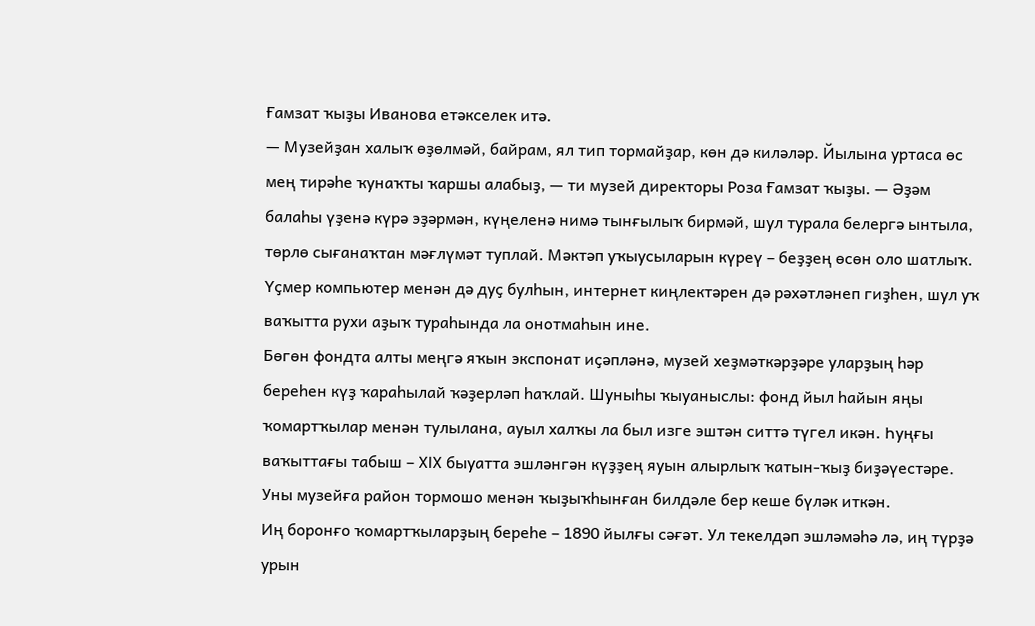Ғамзат ҡыҙы Иванова етәкселек итә.
— Музейҙан халыҡ өҙөлмәй, байрам, ял тип тормайҙар, көн дә киләләр. Йылына уртаса өс мең тирәһе ҡунаҡты ҡаршы алабыҙ, — ти музей директоры Роза Ғамзат ҡыҙы. — Әҙәм балаһы үҙенә күрә эҙәрмән, күңеленә нимә тынғылыҡ бирмәй, шул турала белергә ынтыла, төрлө сығанаҡтан мәғлүмәт туплай. Мәктәп уҡыусыларын күреү – беҙҙең өсөн оло шатлыҡ. Үҫмер компьютер менән дә дуҫ булһын, интернет киңлектәрен дә рәхәтләнеп гиҙһен, шул уҡ ваҡытта рухи аҙыҡ тураһында ла онотмаһын ине.
Бөгөн фондта алты меңгә яҡын экспонат иҫәпләнә, музей хеҙмәткәрҙәре уларҙың һәр береһен күҙ ҡараһылай ҡәҙерләп һаҡлай. Шуныһы ҡыуаныслы: фонд йыл һайын яңы ҡомартҡылар менән тулылана, ауыл халҡы ла был изге эштән ситтә түгел икән. Һуңғы ваҡыттағы табыш – XIX быуатта эшләнгән күҙҙең яуын алырлыҡ ҡатын-ҡыҙ биҙәүестәре. Уны музейға район тормошо менән ҡыҙыҡһынған билдәле бер кеше бүләк иткән.
Иң боронғо ҡомартҡыларҙың береһе – 1890 йылғы сәғәт. Ул текелдәп эшләмәһә лә, иң түрҙә урын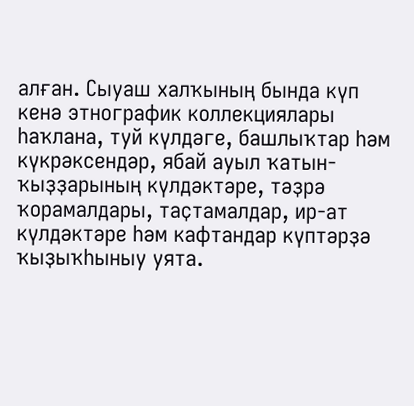алған. Сыуаш халҡының бында күп кенә этнографик коллекциялары һаҡлана, туй күлдәге, башлыҡтар һәм күкрәксендәр, ябай ауыл ҡатын-ҡыҙҙарының күлдәктәре, тәҙрә ҡорамалдары, таҫтамалдар, ир-ат күлдәктәре һәм кафтандар күптәрҙә ҡыҙыҡһыныу уята.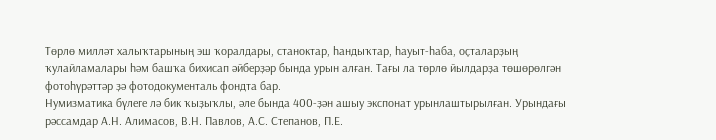Төрлө милләт халыҡтарының эш ҡоралдары, станоктар, һандыҡтар, һауыт-һаба, оҫталарҙың ҡулайламалары һәм башҡа бихисап әйберҙәр бында урын алған. Тағы ла төрлө йылдарҙа төшөрөлгән фотоһүрәттәр ҙә фотодокументаль фондта бар.
Нумизматика бүлеге лә бик ҡыҙыҡлы, әле бында 400-ҙән ашыу экспонат урынлаштырылған. Урындағы рәссамдар А.Н. Алимасов, В.Н. Павлов, А.С. Степанов, П.Е.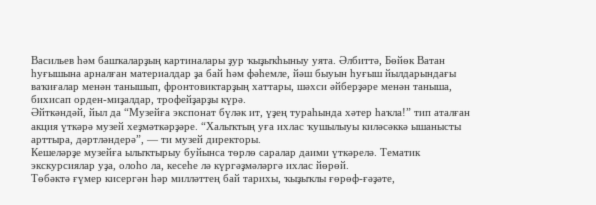Васильев һәм башҡаларҙың картиналары ҙур ҡыҙыҡһыныу уята. Әлбиттә, Бөйөк Ватан һуғышына арналған материалдар ҙа бай һәм фәһемле, йәш быуын һуғыш йылдарындағы ваҡиғалар менән танышып, фронтовиктарҙың хаттары, шәхси әйберҙәре менән таныша, бихисап орден-миҙалдар, трофейҙарҙы күрә.
Әйткәндәй, йыл да “Музейға экспонат бүләк ит, үҙең тураһында хәтер һаҡла!” тип аталған акция үткәрә музей хеҙмәткәрҙәре. “Халыҡтың уға ихлас ҡушылыуы киләсәккә ышанысты арттыра, дәртләндерә”, — ти музей директоры.
Кешеләрҙе музейға ылыҡтырыу буйынса төрлө саралар даими үткәрелә. Тематик экскурсиялар уҙа, олоһо ла, кесеһе лә күргәҙмәләргә ихлас йөрөй.
Төбәктә ғүмер кисергән һәр милләттең бай тарихы, ҡыҙыҡлы ғөрөф-ғәҙәте,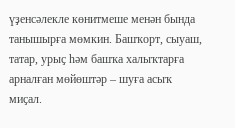үҙенсәлекле көнитмеше менән бында танышырға мөмкин. Башҡорт, сыуаш, татар, урыҫ һәм башҡа халыҡтарға арналған мөйөштәр – шуға асыҡ миҫал.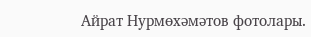Айрат Нурмөхәмәтов фотолары.